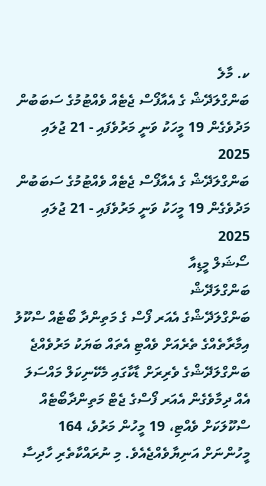ކ. މާލެ
ބަންގްލަދޭޝް ގެ އެއާފޯސް ޖެޓެއް ވެއްޓުމުގެ ސަބަބުން މަދުވެގެން 19 މީހަކު ވަނީ މަރުވެފައި - 21 ޖުލައި 2025
ބަންގްލަދޭޝް ގެ އެއާފޯސް ޖެޓެއް ވެއްޓުމުގެ ސަބަބުން މަދުވެގެން 19 މީހަކު ވަނީ މަރުވެފައި - 21 ޖުލައި 2025
ސޯޝަލް މީޑިއާ
ބަންގްލަދޭޝް
ބަންގްލަދޭޝްގެ އެއަރ ފޯސް ގެ މަތިންދާ ބޯޓެއް ސްކޫލު އިމާރާތެއްގެ ތެރެއަށް ވެއްޓި އެތައް ބަޔަކު މަރުވެއްޖެ
ބަންގްލަދޭޝްގެ ވެރިރަށް ޑާކާގައި މެކޭނިކަލް މައްސަލަ އެއް ދިމާވެގެން އެއަރ ފޯސްގެ ޖެޓް މަތިންދާބޯޓެއް ސްކޫލަކަށް ވެއްޓި، 19 މީހުން މަރުވެ، 164 މީހުންނަށް އަނިޔާވެއްޖެއެވެ. މި ނުރައްކާތެރި ހާދިސާ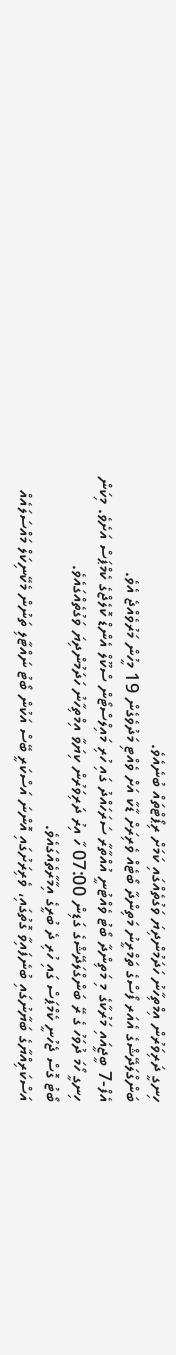ހިނގީ ދަރިވަރުން އިމްތިހާނު ހަދަމުންދިޔަ ވަގުތެއްގައި ކަމަށް ރިޕޯޓްތައް ބުނެއެވެ.
ބަންގްލަދޭޝްގެ އެއަރ ފޯސްގެ ތަމްރީނު މަތިންދާ ބޯޓެއް ވެރިރަށް ޑާކާ އަށް ވެއްޓި މަދުވެގެން 19 މީހުން މަރުވެއްޖެ އެވެ.
އެފް-7 ބީޖީއައި މަރުކާގެ މި މަތިންދާ ބޯޓު ވެއްޓުނީ އުއްތާރާ ސަރަހައްދު ގައި ހުރި މައިލްސްޓޯން ސްކޫލް އެންޑް ކޮލެޖްގެ ކެމްޕަސް އަށެވެ. މިކަން ހިނގީ ހޯމަ ދުވަހު ގެ ރޭ ބަންގްލަދޭޝްގެ ގަޑިން 07:00 ހާ އިރު ދަރިވަރުން ކިޔަވާ އިމްތިހާނު ހަދަމުންދިޔަ ވަގުތެއްގައެވެ.
ބޯޓު ގޮސް ޖެހުނީ ކެމްޕަސް ގައި ހުރި ދެ ބުރީގެ އިމާރާތެއްގައެވެ.
އަސްކަރިއްޔާގެ ބަޔާނުގައި ބުނެފައިވާ ގޮތުގައި، ވެރިރަށުގައި އޮންނަ އަސްކަރީ ބޭސް އަކުން ބޯޓު ނައްޓާލި ތަނުން މެކޭނިކަލް މައްސަލައެއް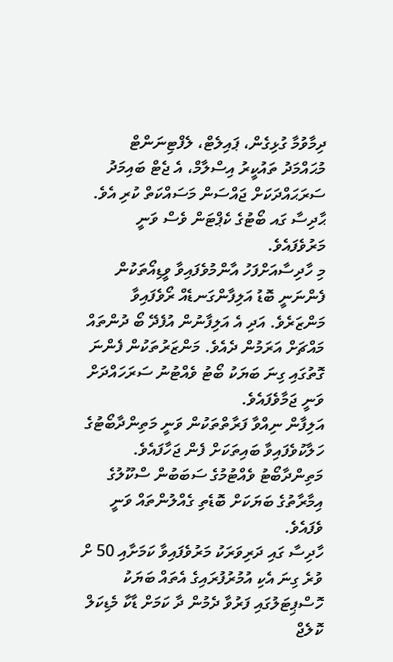ދިމާވުމާ ގުޅިގެން، ޕައިލެޓް، ލެފްޓިނަންޓް މުޙައްމަދު ތައުކީރު އިސްލާމް، އެ ޖެޓް ބައިމަދު ސަރަޙައްދަކަށް ޖައްސަން މަސައްކަތް ކުރި އެވެ.
ޙާދިސާ ގައ ބޯޓުގެ ކެޕްޓަން ވެސް ވަނީ މަރުވެފައެވެ.
މި ހާދިސާއަށްފަހު އާންމުވެފައިވާ ވީޑިއޯތަކުން ފެންނަނީ ބޮޑު އަލިފާންގަނޑެއް ރޯވެފައިވާ މަންޒަރެވެ. އަދި އެ އަލިފާނުން އުފެދޭ ބޯ ދުންތައް މައްޗަށް އަރަމުން ދެއެވެ. މަންޒަރުތަކުން ފެންނަ ގޮތުގައި ގިނަ ބަޔަކު ބޯޓު ވެއްޓުނު ސަރަހައްދަށް ވަނީ ޖަމާވެފައެވެ.
އަލިފާން ނިއްވާ ފަރާތްތަކުން ވަނީ މަތިންދާބޯޓުގެ ހަލާކުވެފައިވާ ބައިތަކަށް ފެން ޖަހާފައެވެ.
މަތިންދާބޯޓު ވެއްޓުމުގެ ސަބަބުން ސްކޫލުގެ އިމާރާތުގެ ބަޔަކަށް ބޮޑެތި ގެއްލުންތައް ވަނީ ވެފައެވެ.
ހާދިސާ ގައި ދަރިވަރަކު މަރުވެފައިވާ ކަމަށާއި 50 ށް ވުރެ ގިނަ އެކި އުމުރުފުރައިގެ އެތައް ބަޔަކު ހޮސްޕިޓަލުގައި ފަރުވާ ދެމުން ދާ ކަމަށް ޑާކާ މެޑިކަލް ކޮލެޖް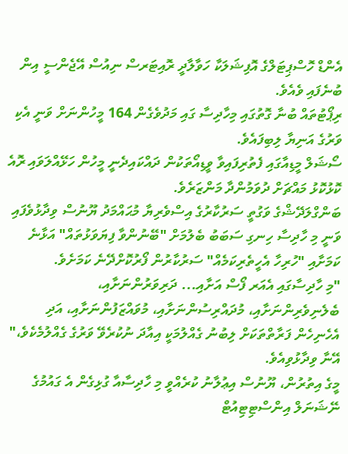އެންޑް ހޮސްޕިޓަލްގެ އޮފިޝަލަކާ ހަވާލާދީ ރޮއިޓަރސް ނިއުސް އޭޖެންސީ އިން ބުނެފައި ވެއެވެ.
ރިޕޯޓުތައް ބުނާ ގޮތުގައި މިހާދިސާ ގައި މަދުވެގެން 164 މީހުންނަށް ވަނީ އެކި ވަރުގެ އަނިޔާ ލިބިފައެވެ.
ސޯޝަލް މީޑިއާގައި ފެތުރިފައިވާ ވީޑިއޯތަކުން ދައްކައިދެނީ މީހުން ހަޅޭއްލަވައި ރޮއެ ކޮޅުކޮޅު މައްޗަށް ދުވަމުންދާ މަންޒަރެވެ.
ބަންގްލަދޭޝްގެ ވަގުތީ ސަރުކާރުގެ އިސްވެރިޔާ މުޙައްމަދު ޔޫނުސް ވިދާޅުވެފައި ވަނީ މި ހާދިސާ ހިނގި ސަބަބު ބެލުމަށް "ބޭނުންވާ ފިޔަވަޅުތައް" އަޅާނެ ކަމަށާއި "ހުރިހާ އެހީތެރިކަމެއް" ސަރުކާރުން ފޯރުކޮށްދޭނެ ކަމަށެވެ.
"މި ހާދިސާގައި އެއަރ ފޯސް އަށާއި... ދަރިވަރުންނަށާއި، ބެލެނިވެރިންނަށާއި، މުދައްރިސުންނަށާއި، މުވައްޒަފުންނަށާއި، އަދި އެހެނިހެން ފަރާތްތަކަށް ލިބުނު ގެއްލުމަކީ އިއާދަ ނުކުރެވޭ ވަރުގެ ގެއްލުމެކެވެ،" އޭނާ ވިދާޅުވިއެވެ.
މީގެ އިތުރުން، ޔޫނުސް އިޢުލާނު ކުރެއްވީ މި ހާދިސާއާ ގުޅިގެން އެ ގައުމުގެ ނޭޝަނަލް އިންސްޓިޓިއުޓް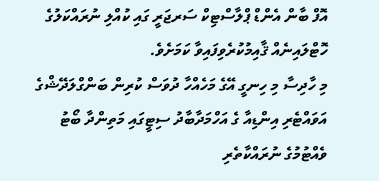އޮފް ބާން އެންޑް ޕްލާސްޓިކް ސަރޖަރީ ގައި ކުއްލި ނުރައްކަލުގެ ހޮޓްލައިނެއް ޤާއިމުކުރެވިފައިވާ ކަމަށެވެ.
މި ހާދިސާ މި ހިނގީ އޭގެ މަހެއްހާ ދުވަސް ކުރިން ބަންގްލަދޭޝްގެ އަވައްޓެރި އިންޑިއާ ގެ އަހްމަދާބާދު ސިޓީގައި މަތިންދާ ބޯޓު ވެއްޓުމުގެ ނުރައްކާތެރި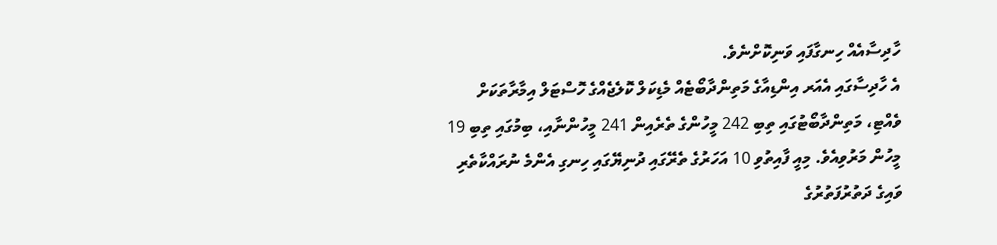ހާދިސާއެއް ހިނގާފައި ވަނިކޮށްނެވެ.
އެ ހާދިސާގައި އެއަރ އިންޑިއާގެ މަތިންދާބޯޓެއް މެޑިކަލް ކޮލެޖެއްގެ ހޮސްޓަލް އިމާރާތަކަށް ވެއްޓި، މަތިންދާބޯޓުގައި ތިބި 242 މީހުންގެ ތެރެއިން 241 މީހުންނާއި، ބިމުގައި ތިބި 19 މީހުން މަރުވިއެވެ. މިއީ ފާއިތުވި 10 އަހަރުގެ ތެރޭގައި ދުނިޔޭގައި ހިނގި އެންމެ ނުރައްކާތެރި ވައިގެ ދަތުރުފަތުރުގެ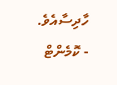ހާދިސާއެވެ.
- ކޮމެންޓް